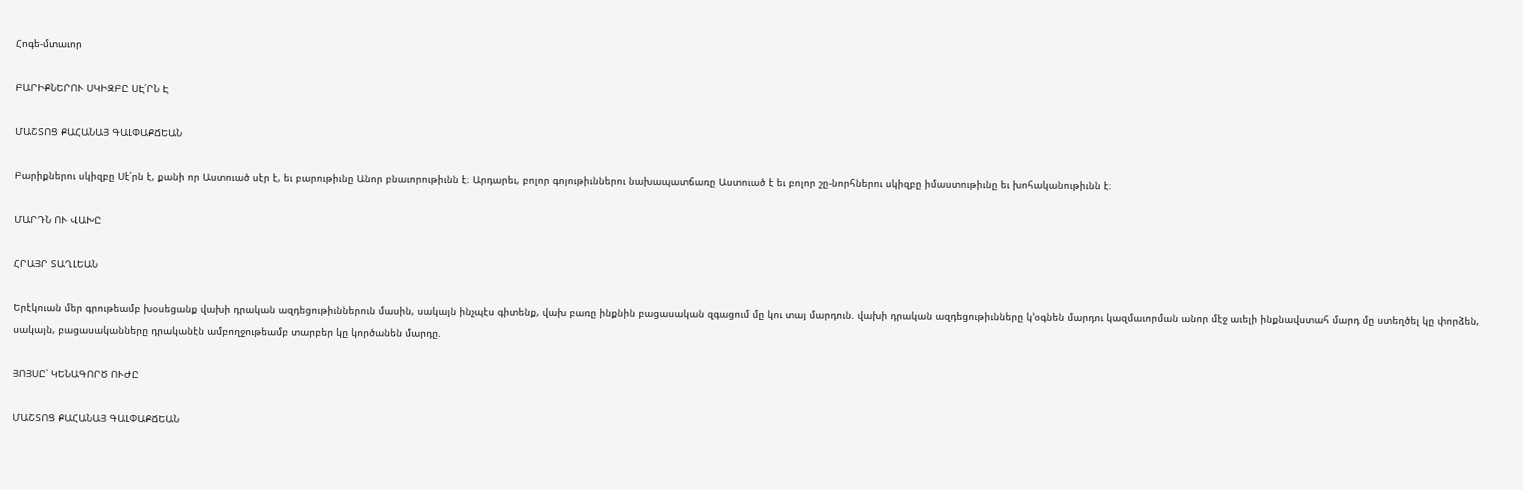Հոգե-մտաւոր

ԲԱՐԻՔՆԵՐՈՒ ՍԿԻԶԲԸ ՍԷ՛ՐՆ Է

ՄԱՇՏՈՑ ՔԱՀԱՆԱՅ ԳԱԼՓԱՔՃԵԱՆ

Բարիքներու սկիզբը Սէ՛րն է, քանի որ Աստուած սէր է, եւ բարութիւնը Անոր բնաւորութիւնն է։ Արդարեւ, բոլոր գոյութիւններու նախապատճառը Աստուած է եւ բոլոր շը-նորհներու սկիզբը իմաստութիւնը եւ խոհականութիւնն է։

ՄԱՐԴՆ ՈՒ ՎԱԽԸ

ՀՐԱՅՐ ՏԱՂԼԵԱՆ

Երէկուան մեր գրութեամբ խօսեցանք վախի դրական ազդեցութիւններուն մասին, սակայն ինչպէս գիտենք, վախ բառը ինքնին բացասական զգացում մը կու տայ մարդուն. վախի դրական ազդեցութիւնները կ՚օգնեն մարդու կազմաւորման անոր մէջ աւելի ինքնավստահ մարդ մը ստեղծել կը փորձեն, սակայն, բացասականները դրականէն ամբողջութեամբ տարբեր կը կործանեն մարդը.

ՅՈՅՍԸ՝ ԿԵՆԱԳՈՐԾ ՈՒԺԸ

ՄԱՇՏՈՑ ՔԱՀԱՆԱՅ ԳԱԼՓԱՔՃԵԱՆ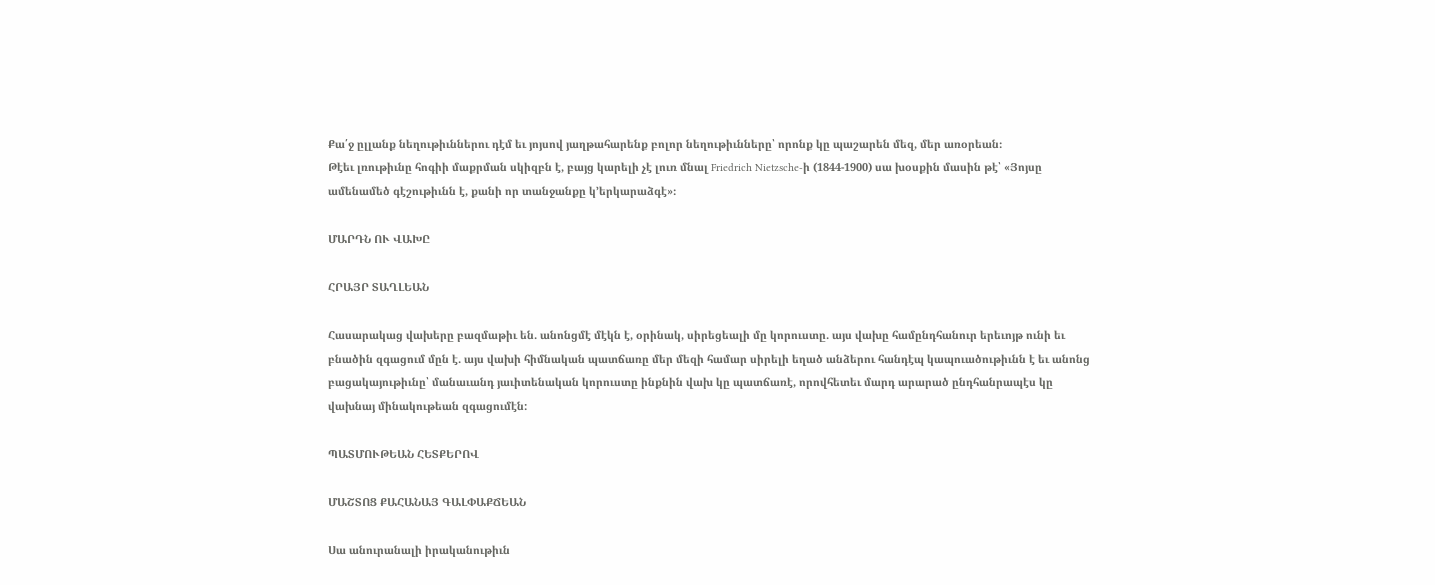Քա՛ջ ըլլանք նեղութիւններու դէմ եւ յոյսով յաղթահարենք բոլոր նեղութիւնները՝ որոնք կը պաշարեն մեզ, մեր առօրեան։
Թէեւ լռութիւնը հոգիի մաքրման սկիզբն է, բայց կարելի չէ լուռ մնալ Friedrich Nietzsche-ի (1844-1900) սա խօսքին մասին թէ՝ «Յոյսը ամենամեծ գէշութիւնն է, քանի որ տանջանքը կ՚երկարաձգէ»։

ՄԱՐԴՆ ՈՒ ՎԱԽԸ

ՀՐԱՅՐ ՏԱՂԼԵԱՆ

Հասարակաց վախերը բազմաթիւ են. անոնցմէ մէկն է, օրինակ, սիրեցեալի մը կորուստը. այս վախը համընդհանուր երեւոյթ ունի եւ բնածին զգացում մըն է. այս վախի հիմնական պատճառը մեր մեզի համար սիրելի եղած անձերու հանդէպ կապուածութիւնն է եւ անոնց բացակայութիւնը՝ մանաւանդ յաւիտենական կորուստը ինքնին վախ կը պատճառէ, որովհետեւ մարդ արարած ընդհանրապէս կը վախնայ մինակութեան զգացումէն:

ՊԱՏՄՈՒԹԵԱՆ ՀԵՏՔԵՐՈՎ

ՄԱՇՏՈՑ ՔԱՀԱՆԱՅ ԳԱԼՓԱՔՃԵԱՆ

Սա անուրանալի իրականութիւն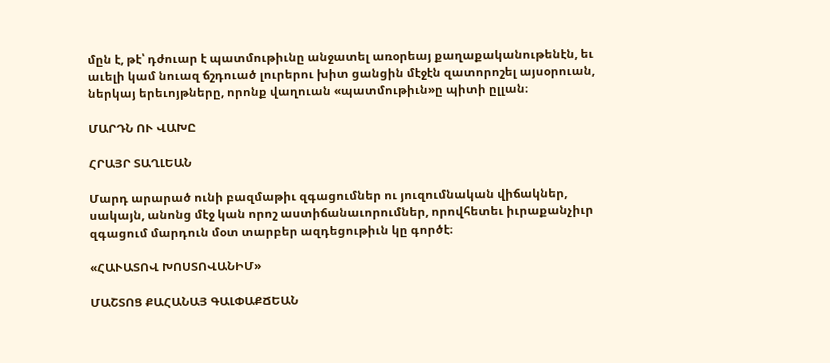մըն է, թէ՝ դժուար է պատմութիւնը անջատել առօրեայ քաղաքականութենէն, եւ աւելի կամ նուազ ճշդուած լուրերու խիտ ցանցին մէջէն զատորոշել այսօրուան, ներկայ երեւոյթները, որոնք վաղուան «պատմութիւն»ը պիտի ըլլան։

ՄԱՐԴՆ ՈՒ ՎԱԽԸ

ՀՐԱՅՐ ՏԱՂԼԵԱՆ

Մարդ արարած ունի բազմաթիւ զգացումներ ու յուզումնական վիճակներ, սակայն, անոնց մէջ կան որոշ աստիճանաւորումներ, որովհետեւ իւրաքանչիւր զգացում մարդուն մօտ տարբեր ազդեցութիւն կը գործէ։

«ՀԱՒԱՏՈՎ ԽՈՍՏՈՎԱՆԻՄ»

ՄԱՇՏՈՑ ՔԱՀԱՆԱՅ ԳԱԼՓԱՔՃԵԱՆ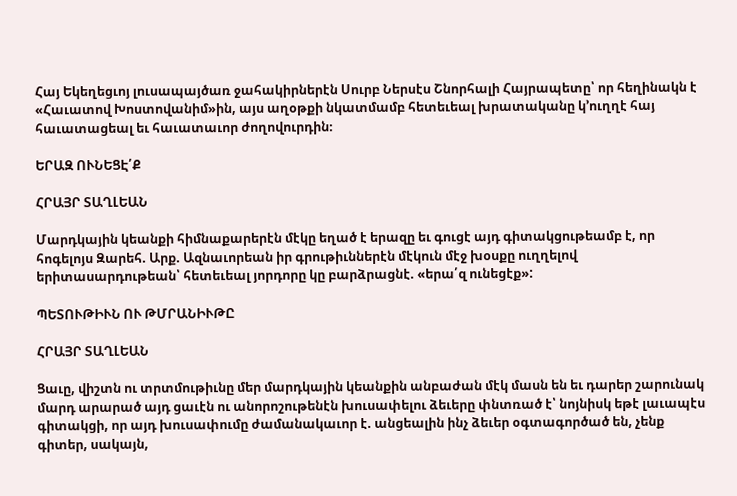Հայ Եկեղեցւոյ լուսապայծառ ջահակիրներէն Սուրբ Ներսէս Շնորհալի Հայրապետը՝ որ հեղինակն է «Հաւատով Խոստովանիմ»ին, այս աղօթքի նկատմամբ հետեւեալ խրատականը կ՚ուղղէ հայ հաւատացեալ եւ հաւատաւոր ժողովուրդին։

ԵՐԱԶ ՈՒՆԵՑԷ՛Ք

ՀՐԱՅՐ ՏԱՂԼԵԱՆ

Մարդկային կեանքի հիմնաքարերէն մէկը եղած է երազը եւ գուցէ այդ գիտակցութեամբ է, որ հոգելոյս Զարեհ. Արք. Ազնաւորեան իր գրութիւններէն մէկուն մէջ խօսքը ուղղելով երիտասարդութեան՝ հետեւեալ յորդորը կը բարձրացնէ. «երա՛զ ունեցէք»:

ՊԵՏՈՒԹԻՒՆ ՈՒ ԹՄՐԱՆԻՒԹԸ

ՀՐԱՅՐ ՏԱՂԼԵԱՆ

Ցաւը, վիշտն ու տրտմութիւնը մեր մարդկային կեանքին անբաժան մէկ մասն են եւ դարեր շարունակ մարդ արարած այդ ցաւէն ու անորոշութենէն խուսափելու ձեւերը փնտռած է՝ նոյնիսկ եթէ լաւապէս գիտակցի, որ այդ խուսափումը ժամանակաւոր է. անցեալին ինչ ձեւեր օգտագործած են, չենք գիտեր, սակայն,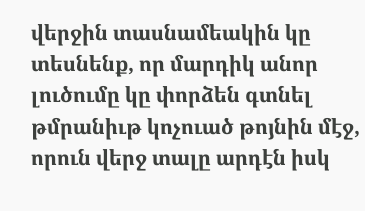վերջին տասնամեակին կը տեսնենք, որ մարդիկ անոր լուծումը կը փորձեն գտնել թմրանիւթ կոչուած թոյնին մէջ, որուն վերջ տալը արդէն իսկ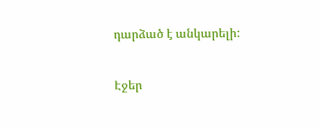դարձած է անկարելի:

Էջեր